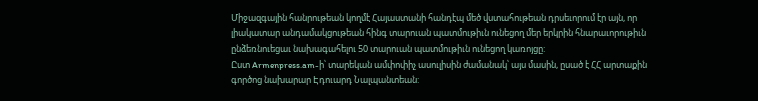Միջազգային հանրութեան կողմէ Հայաստանի հանդէպ մեծ վստահութեան դրսեւորում էր այն, որ լիակատար անդամակցութեան հինգ տարուան պատմութիւն ունեցող մեր երկրին հնարաւորութիւն ընձեռնուեցաւ նախագահելու 50 տարուան պատմութիւն ունեցող կառոյցը:
Ըստ Armenpress.am-ի՝ տարեկան ամփոփիչ ասուլիսին ժամանակ՝ այս մասին, ըսած է ՀՀ արտաքին գործոց նախարար Էդուարդ Նալպանտեան: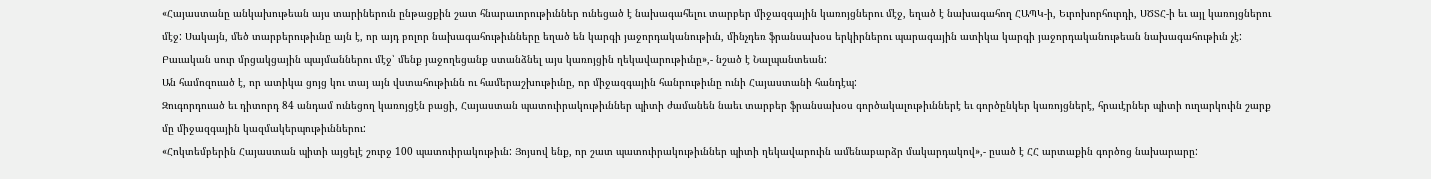«Հայաստանը անկախութեան այս տարիներուն ընթացքին շատ հնարաւորութիւններ ունեցած է նախագահելու տարբեր միջազգային կառոյցներու մէջ, եղած է նախագահող ՀԱՊԿ-ի, Եւրոխորհուրդի, ՍԾՏՀ-ի եւ այլ կառոյցներու մէջ: Սակայն, մեծ տարբերութիւնը այն է, որ այդ բոլոր նախագահութիւնները եղած են կարգի յաջորդականութիւն, մինչդեռ ֆրանսախօս երկիրներու պարագային ատիկա կարգի յաջորդականութեան նախագահութիւն չէ: Բաւական սուր մրցակցային պայմաններու մէջ՝ մենք յաջողեցանք ստանձնել այս կառոյցին ղեկավարութիւնը»,- նշած է Նալպանտեան:
Ան համոզուած է, որ ատիկա ցոյց կու տայ այն վստահութիւնն ու համերաշխութիւնը, որ միջազգային հանրութիւնը ունի Հայաստանի հանդէպ:
Զուգորդուած եւ դիտորդ 84 անդամ ունեցող կառոյցէն բացի, Հայաստան պատուիրակութիւններ պիտի ժամանեն նաեւ տարբեր ֆրանսախօս գործակալութիւններէ եւ գործընկեր կառոյցներէ, հրաւէրներ պիտի ուղարկուին շարք մը միջազգային կազմակերպութիւններու:
«Հոկտեմբերին Հայաստան պիտի այցելէ շուրջ 100 պատուիրակութիւն: Յոյսով ենք, որ շատ պատուիրակութիւններ պիտի ղեկավարուին ամենաբարձր մակարդակով»,- ըսած է ՀՀ արտաքին գործոց նախարարը: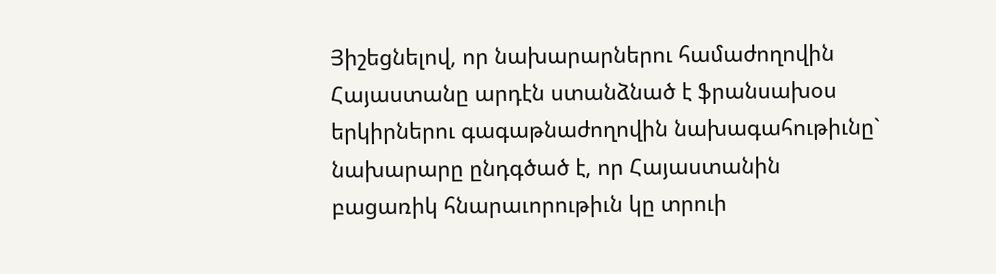Յիշեցնելով, որ նախարարներու համաժողովին Հայաստանը արդէն ստանձնած է ֆրանսախօս երկիրներու գագաթնաժողովին նախագահութիւնը` նախարարը ընդգծած է, որ Հայաստանին բացառիկ հնարաւորութիւն կը տրուի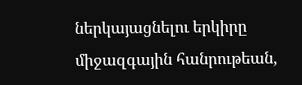ներկայացնելու երկիրը միջազգային հանրութեան,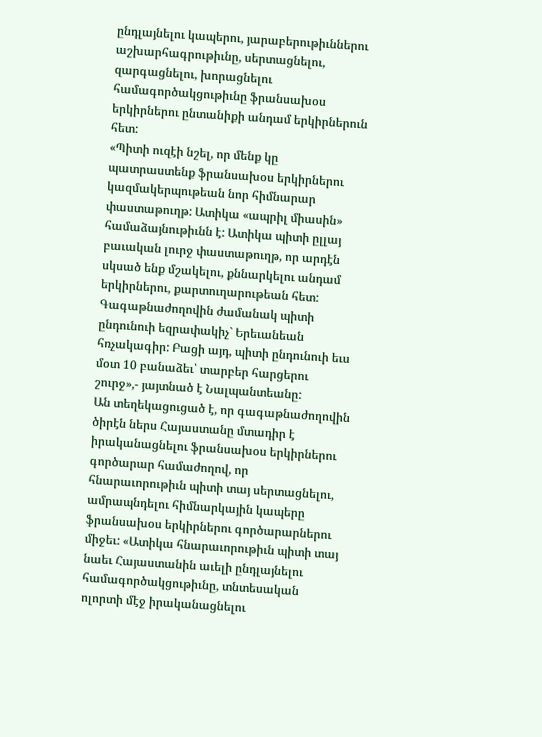ընդլայնելու կապերու, յարաբերութիւններու աշխարհագրութիւնը, սերտացնելու, զարգացնելու, խորացնելու համագործակցութիւնը ֆրանսախօս երկիրներու ընտանիքի անդամ երկիրներուն հետ:
«Պիտի ուզէի նշել, որ մենք կը պատրաստենք ֆրանսախօս երկիրներու կազմակերպութեան նոր հիմնարար փաստաթուղթ: Ատիկա «ապրիլ միասին» համաձայնութիւնն է: Ատիկա պիտի ըլլայ բաւական լուրջ փաստաթուղթ, որ արդէն սկսած ենք մշակելու, քննարկելու անդամ երկիրներու, քարտուղարութեան հետ: Գագաթնաժողովին ժամանակ պիտի ընդունուի եզրափակիչ` Երեւանեան հռչակագիր: Բացի այդ, պիտի ընդունուի եւս մօտ 10 բանաձեւ՝ տարբեր հարցերու շուրջ»,- յայտնած է Նալպանտեանը:
Ան տեղեկացուցած է, որ գագաթնաժողովին ծիրէն ներս Հայաստանը մտադիր է իրականացնելու ֆրանսախօս երկիրներու գործարար համաժողով, որ հնարաւորութիւն պիտի տայ սերտացնելու, ամրապնդելու հիմնարկային կապերը ֆրանսախօս երկիրներու գործարարներու միջեւ: «Ատիկա հնարաւորութիւն պիտի տայ նաեւ Հայաստանին աւելի ընդլայնելու համագործակցութիւնը, տնտեսական ոլորտի մէջ իրականացնելու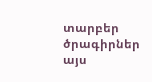տարբեր ծրագիրներ այս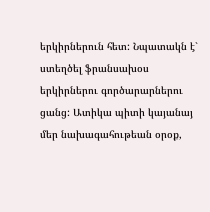երկիրներուն հետ: Նպատակն է` ստեղծել ֆրանսախօս երկիրներու գործարարներու ցանց: Ատիկա պիտի կայանայ մեր նախագահութեան օրօք,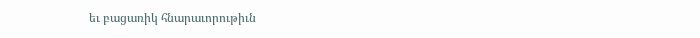եւ բացառիկ հնարաւորութիւն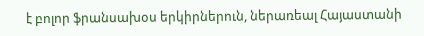է բոլոր ֆրանսախօս երկիրներուն, ներառեալ Հայաստանի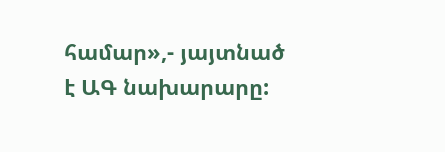համար»,- յայտնած է ԱԳ նախարարը: